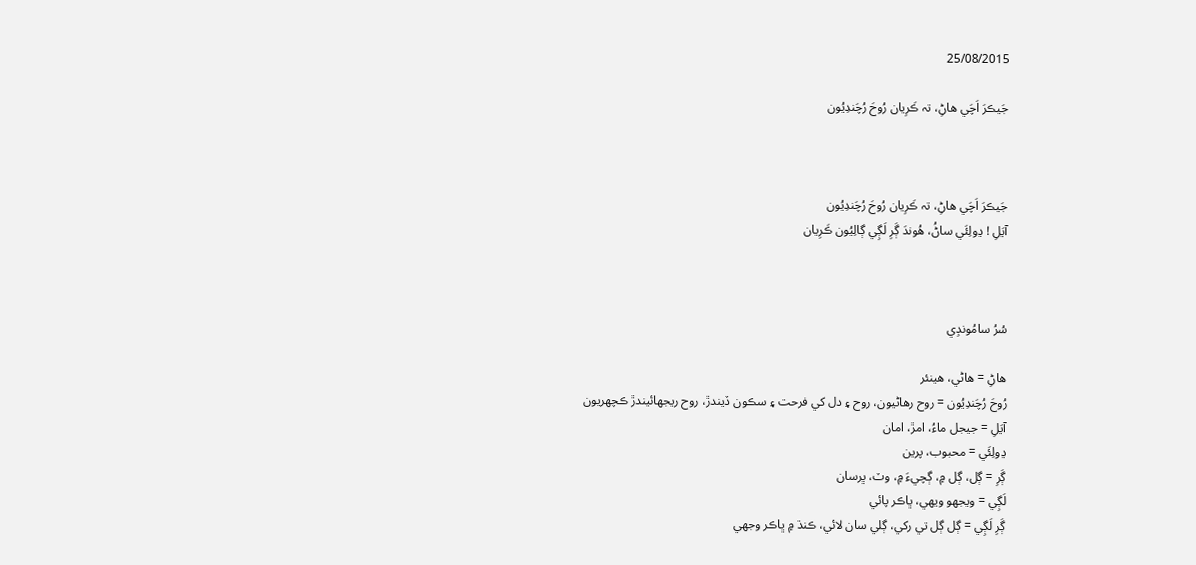25/08/2015

جَيڪرَ اَچَي هاڻِ، تہ ڪَرِيان رُوحَ رُچَندِيُون



جَيڪرَ اَچَي هاڻِ، تہ ڪَرِيان رُوحَ رُچَندِيُون
آيَلِ ! ڍولِئَي ساڻُ، هُوندَ ڳَرِ لَڳِي ڳالِيُون ڪَرِيان



سُرُ سامُونڊِي

هاڻِ = هاڻي، هينئر
رُوحَ رُچَندِيُون = روح رهاڻيون، روح ۽ دل کي فرحت ۽ سڪون ڏيندڙ، روح ريجهائيندڙ ڪچهريون
آيَلِ = جيجل ماءُ، امڙ، امان
ڍولِئَي = محبوب، پرين
ڳَرِ = ڳل، ڳل ۾، ڳچيءَ ۾، وٽ، ڀرسان
لَڳِي = ويجهو ويهي، ڀاڪر پائي
ڳَرِ لَڳِي = ڳل ڳل تي رکي، ڳلي سان لائي، ڪنڌ ۾ ڀاڪر وجهي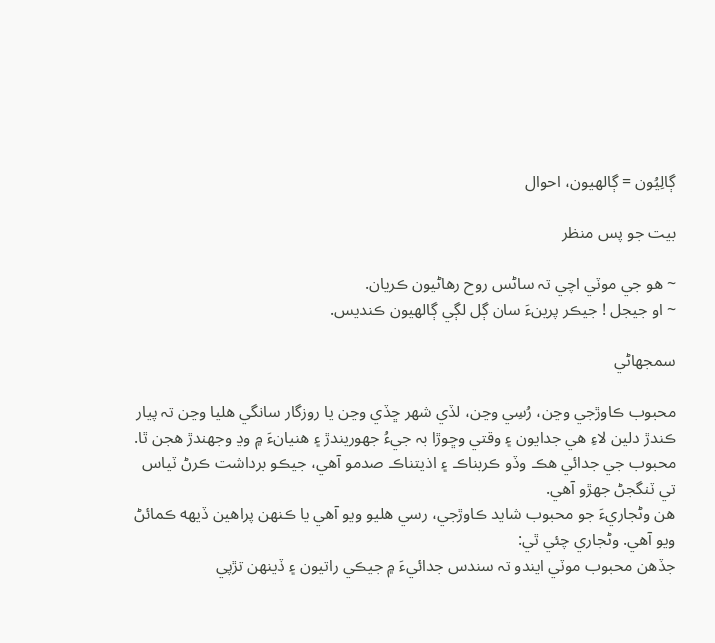ڳالِيُون = ڳالهيون، احوال

بيت جو پس منظر

~ هو جي موٽي اچي تہ ساڻس روح رهاڻيون ڪريان.
~ او جيجل ! جيڪر پرينءَ سان ڳل لڳي ڳالهيون ڪنديس.

سمجهاڻي

محبوب ڪاوڙجي وڃن، رُسِي وڃن، لڏي شهر ڇڏي وڃن يا روزگار سانگي هليا وڃن تہ پيار ڪندڙ دلين لاءِ هي جدايون ۽ وقتي وڇوڙا بہ جيءُ جهوريندڙ ۽ هنيانءَ ۾ وڍ وجهندڙ هجن ٿا. محبوب جي جدائي هڪ وڏو ڪربناڪ ۽ اذيتناڪ صدمو آهي، جيڪو برداشت ڪرڻ ٽياس تي ٽنگجڻ جهڙو آهي.
هن وڻجاريءَ جو محبوب شايد ڪاوڙجي، رسي هليو ويو آهي يا ڪنهن پراهين ڏيهه ڪمائڻ ويو آهي. وڻجاري چئي ٿي:
جڏهن محبوب موٽي ايندو تہ سندس جدائيءَ ۾ جيڪي راتيون ۽ ڏينهن تڙپي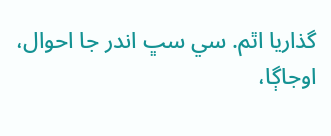گذاريا اٿم. سي سڀ اندر جا احوال، اوجاڳا،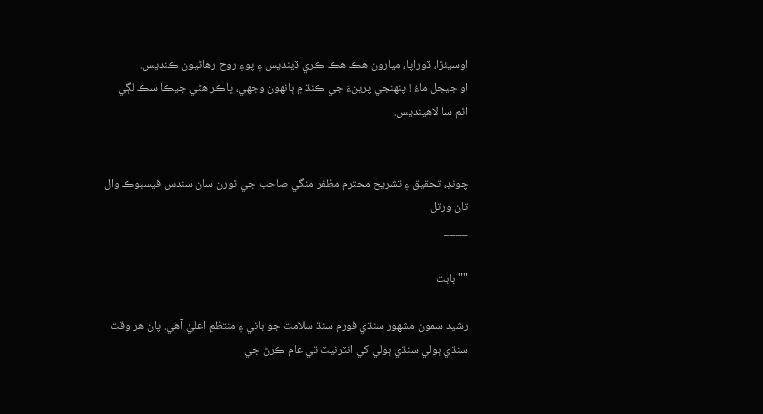اوسيئڙا، ڏوراپا، ميارون هڪ هڪ ڪري ڏينديس ۽ پوءِ روح رهاڻيون ڪنديس.
او جيجل ماءُ ! پنهنجي پرينءَ جي ڪنڌ ۾ ٻانهون وجهي، ڀاڪر هڻي جيڪا سڪ لڳي اٿم سا لاهينديس.


چونڊ، تحقيق ۽ تشريح محترم مظفر منگي صاحب جي ٿورن سان سندس فيسبوڪ وال تان ورتل
____

"" بابت

رشيد سمون مشهور سنڌي فورم سنڌ سلامت جو باني ۽ منتظمِ اعليٰ آهي. پان هر وقت سنڌي ٻولي سنڌي ٻولي کي انٽرنيٽ تي عام ڪرڻ جي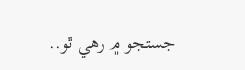جستجو ۾ رهي ٿو..